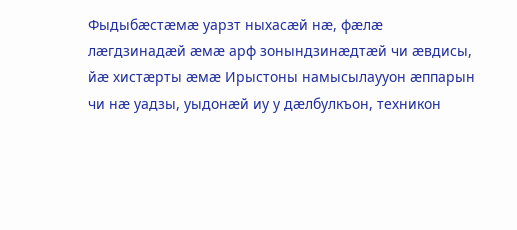Фыдыбӕстӕмӕ уарзт ныхасӕй нӕ, фӕлӕ лӕгдзинадӕй ӕмӕ арф зонындзинӕдтӕй чи ӕвдисы, йӕ хистӕрты ӕмӕ Ирыстоны намысылаууон ӕппарын чи нӕ уадзы, уыдонӕй иу у дӕлбулкъон, техникон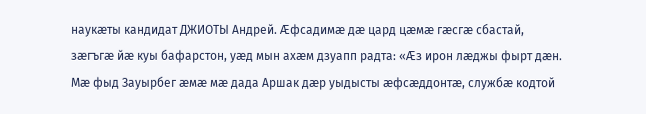наукӕты кандидат ДЖИОТЫ Андрей. Ӕфсадимӕ дӕ цард цӕмӕ гӕсгӕ сбастай, зӕгъгӕ йӕ куы бафарстон, уӕд мын ахӕм дзуапп радта: «Ӕз ирон лӕджы фырт дӕн. Мӕ фыд Зауырбег ӕмӕ мæ дада Аршак дӕр уыдысты ӕфсӕддонтӕ, службӕ кодтой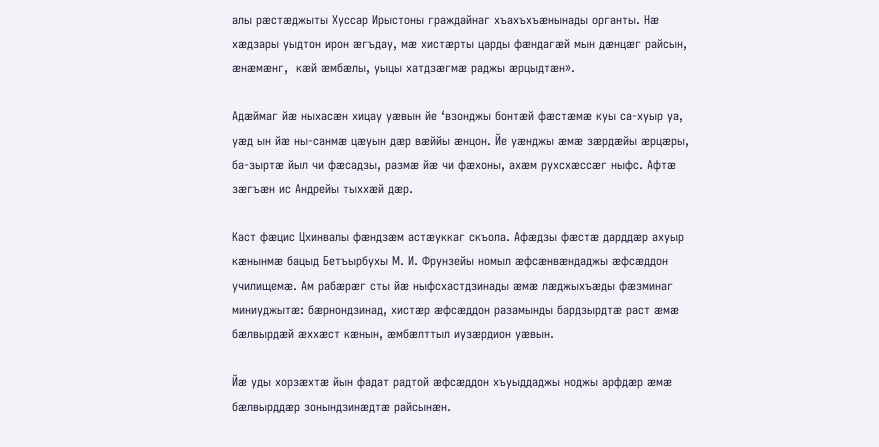алы рӕстӕджыты Хуссар Ирыстоны граждайнаг хъахъхъӕнынады органты. Нӕ хӕдзары уыдтон ирон ӕгъдау, мӕ хистӕрты царды фӕндагӕй мын дӕнцӕг райсын, ӕнӕмӕнг,  кӕй ӕмбӕлы, уыцы хатдзӕгмӕ раджы ӕрцыдтӕн».

Адӕймаг йӕ ныхасӕн хицау уӕвын йе ‘взонджы бонтӕй фӕстӕмӕ куы са-хуыр уа, уӕд ын йӕ ны-санмӕ цӕуын дӕр вӕййы ӕнцон. Йе уӕнджы ӕмӕ зӕрдӕйы ӕрцӕры, ба-зыртӕ йыл чи фӕсадзы, размӕ йӕ чи фӕхоны, ахӕм рухсхӕссӕг ныфс. Афтӕ зӕгъӕн ис Андрейы тыххӕй дӕр.

Каст фӕцис Цхинвалы фӕндзӕм астӕуккаг скъола. Афӕдзы фӕстӕ дарддӕр ахуыр кӕнынмӕ бацыд Бетъырбухы М. И. Фрунзейы номыл ӕфсӕнвӕндаджы ӕфсӕддон училищемӕ. Ам рабӕрӕг сты йӕ ныфсхастдзинады ӕмӕ лӕджыхъӕды фӕзминаг миниуджытӕ: бӕрнондзинад, хистӕр ӕфсӕддон разамынды бардзырдтӕ раст ӕмӕ бӕлвырдӕй ӕххӕст кӕнын, ӕмбӕлттыл иузӕрдион уӕвын.

Йӕ уды хорзӕхтӕ йын фадат радтой ӕфсӕддон хъуыддаджы ноджы арфдӕр ӕмӕ бӕлвырддӕр зонындзинӕдтӕ райсынӕн.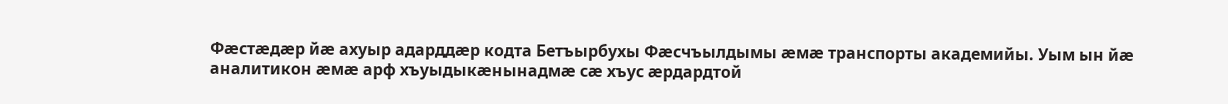Фӕстӕдӕр йӕ ахуыр адарддӕр кодта Бетъырбухы Фӕсчъылдымы ӕмӕ транспорты академийы. Уым ын йӕ аналитикон ӕмӕ арф хъуыдыкӕнынадмӕ сӕ хъус ӕрдардтой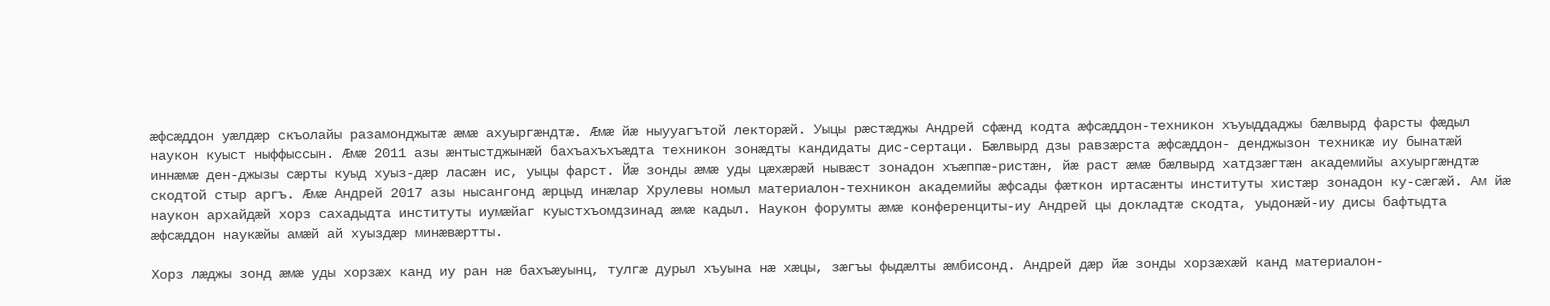ӕфсӕддон уӕлдӕр скъолайы разамонджытӕ ӕмӕ ахуыргӕндтӕ. Ӕмӕ йӕ ныууагътой лекторӕй. Уыцы рӕстӕджы Андрей сфӕнд кодта ӕфсӕддон-техникон хъуыддаджы бӕлвырд фарсты фӕдыл наукон куыст ныффыссын. Ӕмӕ 2011 азы ӕнтыстджынӕй бахъахъхъӕдта техникон зонӕдты кандидаты дис-сертаци. Бӕлвырд дзы равзӕрста ӕфсӕддон- денджызон техникӕ иу бынатӕй иннӕмӕ ден-джызы сӕрты куыд хуыз-дӕр ласӕн ис, уыцы фарст. Йӕ зонды ӕмӕ уды цӕхӕрӕй нывӕст зонадон хъӕппӕ-ристӕн, йӕ раст ӕмӕ бӕлвырд хатдзӕгтӕн академийы ахуыргӕндтӕ скодтой стыр аргъ. Ӕмӕ Андрей 2017 азы нысангонд ӕрцыд инӕлар Хрулевы номыл материалон-техникон академийы ӕфсады фӕткон иртасӕнты институты хистӕр зонадон ку-сӕгӕй. Ам йӕ наукон архайдӕй хорз сахадыдта институты иумӕйаг куыстхъомдзинад ӕмӕ кадыл. Наукон форумты ӕмӕ конференциты-иу Андрей цы докладтӕ скодта, уыдонӕй-иу дисы бафтыдта ӕфсӕддон наукӕйы амӕй ай хуыздӕр минӕвӕртты.

Хорз лӕджы зонд ӕмӕ уды хорзӕх канд иу ран нӕ бахъӕуынц, тулгӕ дурыл хъуына нӕ хӕцы, зӕгъы фыдӕлты ӕмбисонд. Андрей дӕр йӕ зонды хорзӕхӕй канд материалон-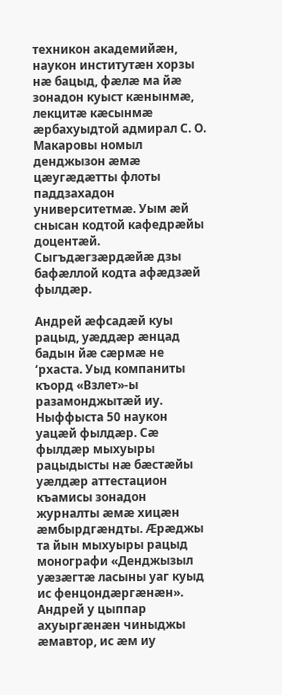техникон академийӕн, наукон институтӕн хорзы нӕ бацыд, фӕлӕ ма йӕ зонадон куыст кӕнынмӕ, лекцитӕ кӕсынмӕ ӕрбахуыдтой адмирал С. О. Макаровы номыл денджызон ӕмӕ цӕугӕдӕтты флоты паддзахадон университетмӕ. Уым ӕй снысан кодтой кафедрӕйы доцентӕй. Сыгъдӕгзӕрдӕйӕ дзы бафӕллой кодта афӕдзӕй фылдӕр.

Андрей ӕфсадӕй куы рацыд, уӕддӕр ӕнцад бадын йӕ сӕрмӕ не ‘рхаста. Уыд компаниты къорд «Взлет»-ы разамонджытӕй иу. Ныффыста 50 наукон уацӕй фылдӕр. Сӕ фылдӕр мыхуыры рацыдысты нӕ бӕстæйы уӕлдӕр аттестацион къамисы зонадон журналты ӕмӕ хицӕн ӕмбырдгӕндты. Ӕрӕджы та йын мыхуыры рацыд монографи «Денджызыл уӕзӕгтӕ ласыны уаг куыд ис фенцондӕргӕнӕн». Андрей у цыппар ахуыргӕнӕн чиныджы ӕмавтор, ис ӕм иу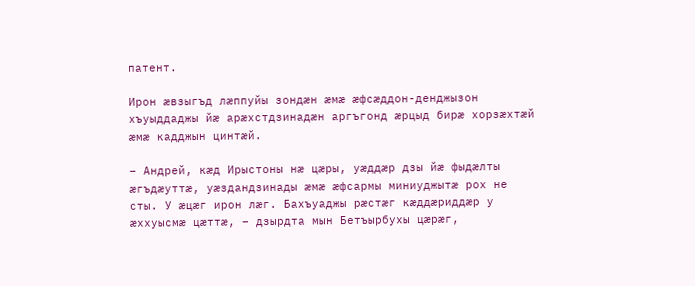патент.

Ирон ӕвзыгъд лӕппуйы зондӕн ӕмӕ ӕфсӕддон-денджызон хъуыддаджы йӕ арӕхстдзинадӕн аргъгонд ӕрцыд бирӕ хорзӕхтӕй ӕмӕ кадджын цинтӕй.

– Андрей, кӕд Ирыстоны нӕ цӕры, уӕддӕр дзы йӕ фыдӕлты ӕгъдӕуттӕ, уӕздандзинады ӕмӕ ӕфсармы миниуджытӕ рох не сты. У ӕцӕг ирон лӕг. Бахъуаджы рӕстӕг кӕддӕриддӕр у ӕххуысмӕ цӕттӕ, – дзырдта мын Бетъырбухы цӕрӕг,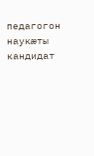педагогон наукӕты кандидат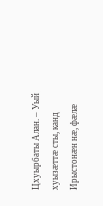Цхуырбаты Алан. – Уый хуызӕттӕ сты, канд Ирыстонӕн нӕ, фӕлӕ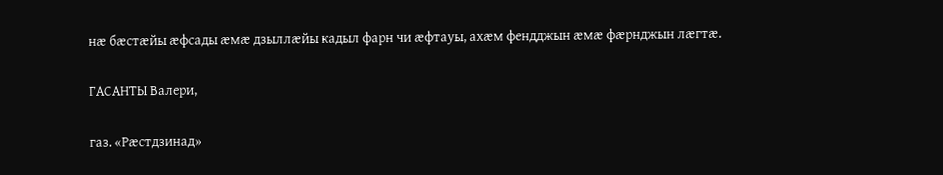нӕ бӕстӕйы ӕфсады ӕмӕ дзыллӕйы кадыл фарн чи ӕфтауы, ахӕм фендджын ӕмӕ фӕрнджын лӕгтӕ.

ГАСАНТЫ Валери,

газ. «Рæстдзинад»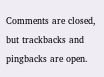Comments are closed, but trackbacks and pingbacks are open.